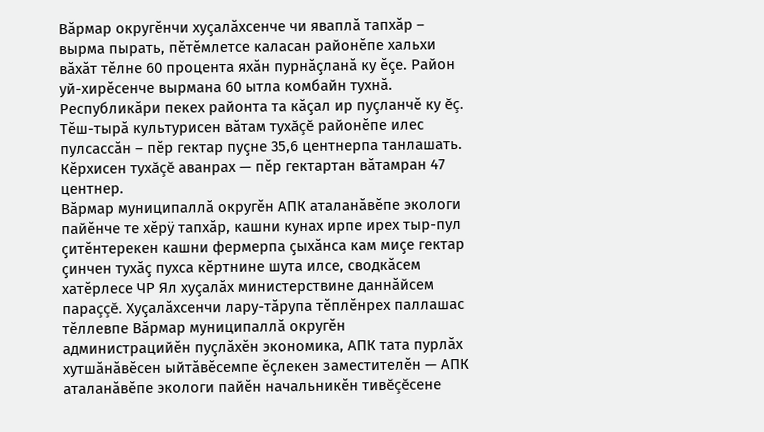Вăрмар округĕнчи хуçалăхсенче чи яваплă тапхăр – вырма пырать, пĕтĕмлетсе каласан районĕпе хальхи вăхăт тĕлне 60 процента яхăн пурнăçланă ку ĕçе. Район уй-хирĕсенче вырмана 60 ытла комбайн тухнă. Республикăри пекех районта та кăçал ир пуçланчĕ ку ĕç. Тĕш-тырă культурисен вăтам тухăçĕ районĕпе илес пулсассăн – пĕр гектар пуçне 35,6 центнерпа танлашать. Кĕрхисен тухăçĕ аванрах — пĕр гектартан вăтамран 47 центнер.
Вăрмар муниципаллă округĕн АПК аталанăвĕпе экологи пайĕнче те хĕрÿ тапхăр, кашни кунах ирпе ирех тыр-пул çитĕнтерекен кашни фермерпа çыхăнса кам миçе гектар çинчен тухăç пухса кĕртнине шута илсе, сводкăсем хатĕрлесе ЧР Ял хуçалăх министерствине даннăйсем параççĕ. Хуçалăхсенчи лару-тăрупа тĕплĕнрех паллашас тĕллевпе Вăрмар муниципаллă округĕн администрацийĕн пуçлăхĕн экономика, АПК тата пурлăх хутшăнăвĕсен ыйтăвĕсемпе ĕçлекен заместителĕн — АПК аталанăвĕпе экологи пайĕн начальникĕн тивĕçĕсене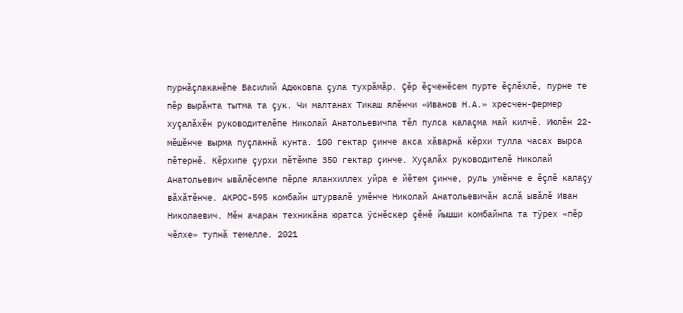пурнăçлаканĕпе Василий Адюковпа çула тухрăмăр. Çĕр ĕçченĕсем пурте ĕçлĕхлĕ, пурне те пĕр вырăнта тытма та çук. Чи малтанах Тикаш ялĕнчи «Иванов Н.А.» хресчен-фермер хуçалăхĕн руководителĕпе Николай Анатольевичпа тĕл пулса калаçма май килчĕ. Июлĕн 22-мĕшĕнче вырма пуçланнă кунта. 100 гектар çинче акса хăварнă кĕрхи тулла часах вырса пĕтернĕ. Кĕрхипе çурхи пĕтĕмпе 350 гектар çинче. Хуçалăх руководителĕ Николай Анатольевич ывăлĕсемпе пĕрле яланхиллех уйра е йĕтем çинче, руль умĕнче е ĕçлĕ калаçу вăхăтĕнче. АКРОС-595 комбайн штурвалĕ умĕнче Николай Анатольевичăн аслă ывăлĕ Иван Николаевич. Мĕн ачаран техникăна юратса ÿснĕскер çĕнĕ йышши комбайнпа та тÿрех «пĕр чĕлхе» тупнă темелле. 2021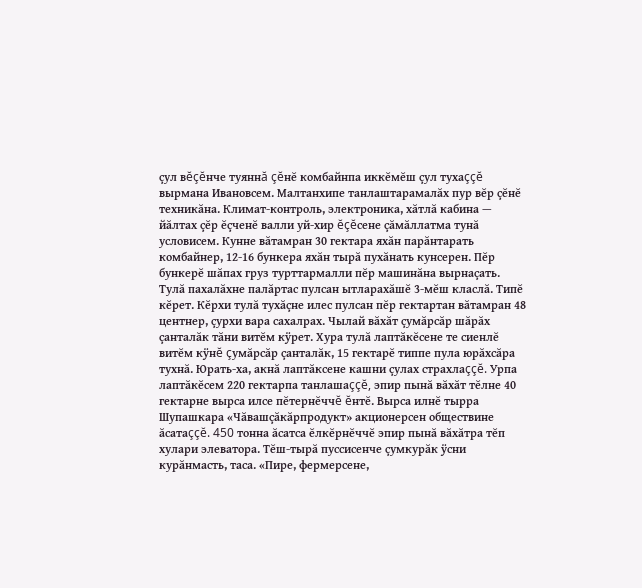çул вĕçĕнче туяннă çĕнĕ комбайнпа иккĕмĕш çул тухаççĕ вырмана Ивановсем. Малтанхипе танлаштарамалăх пур вĕр çĕнĕ техникăна. Климат-контроль, электроника, хăтлă кабина — йăлтах çĕр ĕçченĕ валли уй-хир ĕçĕсене çăмăллатма тунă условисем. Кунне вăтамран 30 гектара яхăн парăнтарать комбайнер, 12-16 бункера яхăн тырă пухăнать кунсерен. Пĕр бункерĕ шăпах груз турттармалли пĕр машинăна вырнаçать. Тулă пахалăхне палăртас пулсан ытларахăшĕ 3-мĕш класлă. Типĕ кĕрет. Кĕрхи тулă тухăçне илес пулсан пĕр гектартан вăтамран 48 центнер, çурхи вара сахалрах. Чылай вăхăт çумăрсăр шăрăх çанталăк тăни витĕм кÿрет. Хура тулă лаптăкĕсене те сиенлĕ витĕм кÿнĕ çумăрсăр çанталăк, 15 гектарĕ типпе пула юрăхсăра тухнă. Юрать-ха, акнă лаптăксене кашни çулах страхлаççĕ. Урпа лаптăкĕсем 220 гектарпа танлашаççĕ, эпир пынă вăхăт тĕлне 40 гектарне вырса илсе пĕтернĕччĕ ĕнтĕ. Вырса илнĕ тырра Шупашкара «Чăвашçăкăрпродукт» акционерсен обществине ăсатаççĕ. 450 тонна ăсатса ĕлкĕрнĕччĕ эпир пынă вăхăтра тĕп хулари элеватора. Тĕш-тырă пуссисенче çумкурăк ÿсни курăнмасть, таса. «Пире, фермерсене,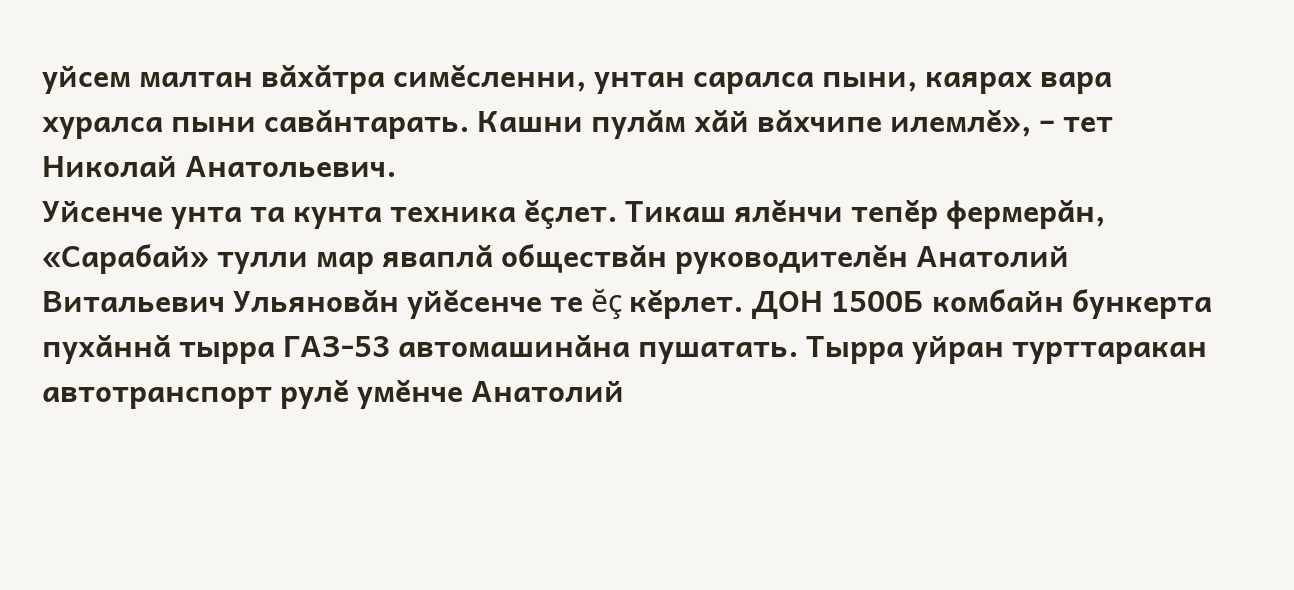уйсем малтан вăхăтра симĕсленни, унтан саралса пыни, каярах вара хуралса пыни савăнтарать. Кашни пулăм хăй вăхчипе илемлĕ», – тет Николай Анатольевич.
Уйсенче унта та кунта техника ĕçлет. Тикаш ялĕнчи тепĕр фермерăн, «Сарабай» тулли мар яваплă обществăн руководителĕн Анатолий Витальевич Ульяновăн уйĕсенче те ĕç кĕрлет. ДОН 1500Б комбайн бункерта пухăннă тырра ГАЗ-53 автомашинăна пушатать. Тырра уйран турттаракан автотранспорт рулĕ умĕнче Анатолий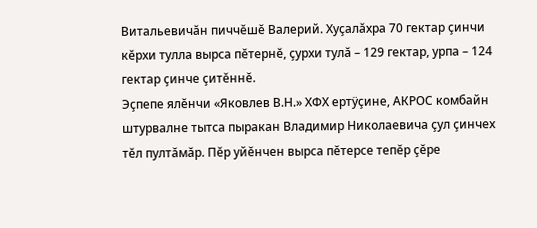Витальевичăн пиччĕшĕ Валерий. Хуçалăхра 70 гектар çинчи кĕрхи тулла вырса пĕтернĕ, çурхи тулă – 129 гектар, урпа – 124 гектар çинче çитĕннĕ.
Эçпепе ялĕнчи «Яковлев В.Н.» ХФХ ертÿçине, АКРОС комбайн штурвалне тытса пыракан Владимир Николаевича çул çинчех тĕл пултăмăр. Пĕр уйĕнчен вырса пĕтерсе тепĕр çĕре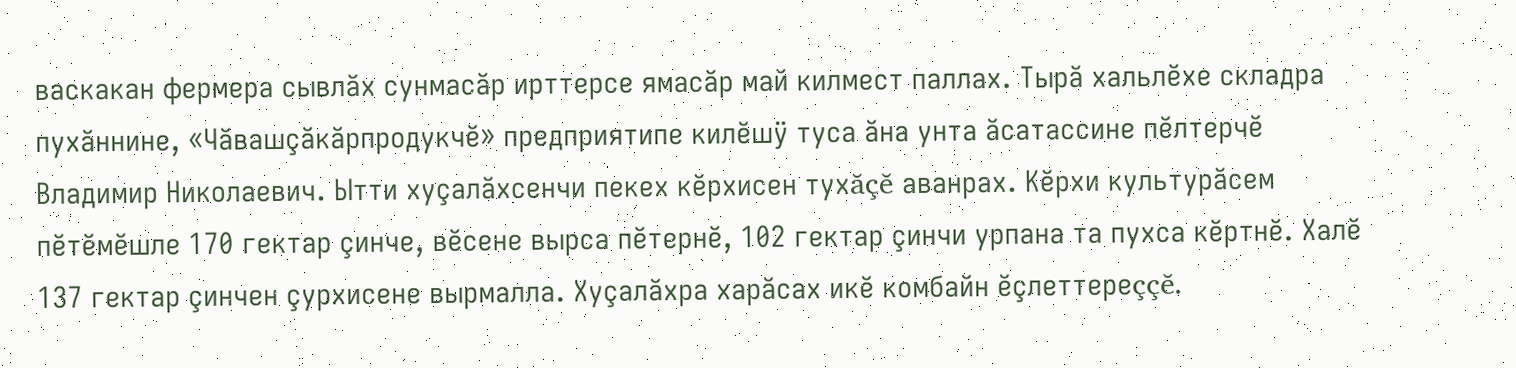васкакан фермера сывлăх сунмасăр ирттерсе ямасăр май килмест паллах. Тырă хальлĕхе складра пухăннине, «Чăвашçăкăрпродукчĕ» предприятипе килĕшÿ туса ăна унта ăсатассине пĕлтерчĕ Владимир Николаевич. Ытти хуçалăхсенчи пекех кĕрхисен тухăçĕ аванрах. Кĕрхи культурăсем пĕтĕмĕшле 170 гектар çинче, вĕсене вырса пĕтернĕ, 102 гектар çинчи урпана та пухса кĕртнĕ. Халĕ 137 гектар çинчен çурхисене вырмалла. Хуçалăхра харăсах икĕ комбайн ĕçлеттереççĕ.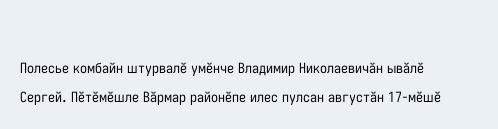Полесье комбайн штурвалĕ умĕнче Владимир Николаевичăн ывăлĕ Сергей. Пĕтĕмĕшле Вăрмар районĕпе илес пулсан августăн 17-мĕшĕ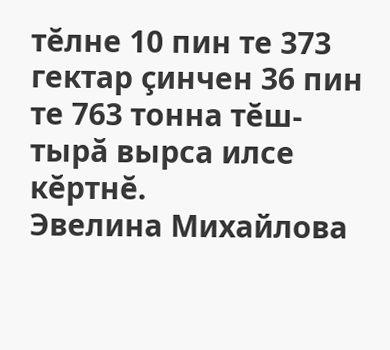тĕлне 10 пин те 373 гектар çинчен 36 пин те 763 тонна тĕш-тырă вырса илсе кĕртнĕ.
Эвелина Михайлова